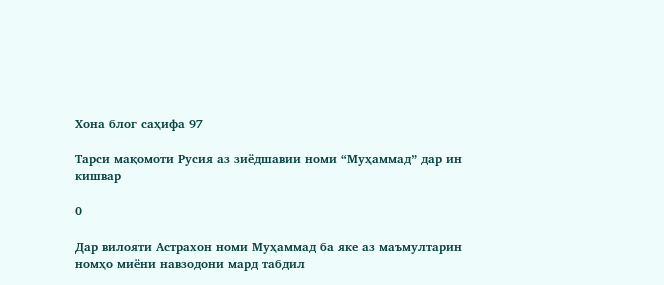Хона блог саҳифа 97

Тарси мақомоти Русия аз зиёдшавии номи “Муҳаммад” дар ин кишвар

0

Дар вилояти Астрахон номи Муҳаммад ба яке аз маъмултарин номҳо миёни навзодони мард табдил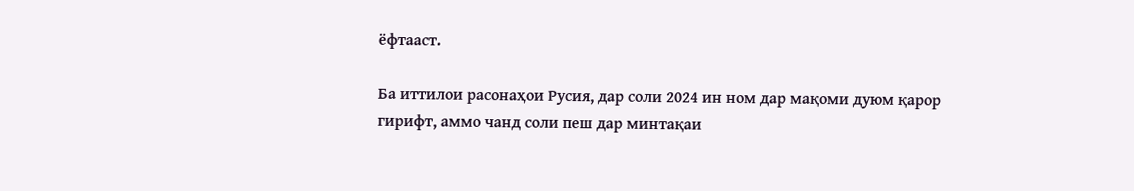ёфтааст.

Ба иттилои расонаҳои Русия, дар соли 2024 ин ном дар мақоми дуюм қарор гирифт, аммо чанд соли пеш дар минтақаи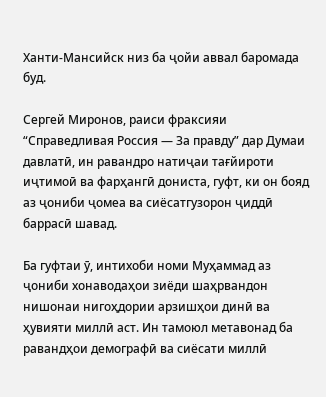Ханти-Мансийск низ ба ҷойи аввал баромада буд.

Сергей Миронов, раиси фраксияи “Справедливая Россия — За правду” дар Думаи давлатӣ, ин равандро натиҷаи тағйироти иҷтимоӣ ва фарҳангӣ дониста, гуфт, ки он бояд аз ҷониби ҷомеа ва сиёсатгузорон ҷиддӣ баррасӣ шавад.

Ба гуфтаи ӯ, интихоби номи Муҳаммад аз ҷониби хонаводаҳои зиёди шаҳрвандон нишонаи нигоҳдории арзишҳои динӣ ва ҳувияти миллӣ аст. Ин тамоюл метавонад ба равандҳои демографӣ ва сиёсати миллӣ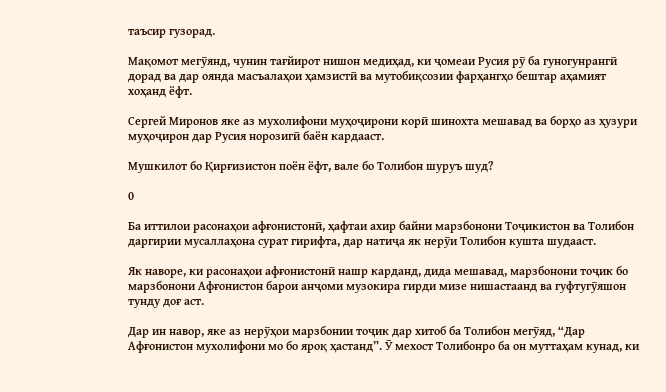таъсир гузорад.

Мақомот мегӯянд, чунин тағйирот нишон медиҳад, ки ҷомеаи Русия рӯ ба гуногунрангӣ дорад ва дар оянда масъалаҳои ҳамзистӣ ва мутобиқсозии фарҳангҳо бештар аҳамият хоҳанд ёфт.

Сергей Миронов яке аз мухолифони муҳоҷирони корӣ шинохта мешавад ва борҳо аз ҳузури муҳоҷирон дар Русия норозигӣ баён кардааст.

Мушкилот бо Қирғизистон поён ёфт, вале бо Толибон шуруъ шуд?

0

Ба иттилои расонаҳои афғонистонӣ, ҳафтаи ахир байни марзбонони Тоҷикистон ва Толибон даргирии мусаллаҳона сурат гирифта, дар натиҷа як нерӯи Толибон кушта шудааст.

Як наворе, ки расонаҳои афғонистонӣ нашр карданд, дида мешавад, марзбонони тоҷик бо марзбонони Афғонистон барои анҷоми музокира гирди мизе нишастаанд ва гуфтугӯяшон тунду доғ аст.

Дар ин навор, яке аз нерӯҳои марзбонии тоҷик дар хитоб ба Толибон мегӯяд, “Дар Афғонистон мухолифони мо бо яроқ ҳастанд”. Ӯ мехост Толибонро ба он муттаҳам кунад, ки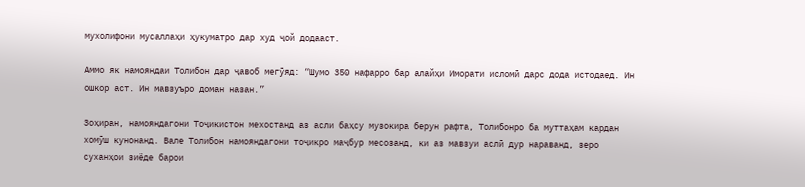мухолифони мусаллаҳи ҳукуматро дар худ ҷой додааст.

Аммо як намояндаи Толибон дар ҷавоб мегӯяд: “Шумо 350 нафарро бар алайҳи Иморати исломӣ дарс дода истодаед. Ин ошкор аст. Ин мавзуъро доман назан.”

Зоҳиран, намояндагони Тоҷикистон мехостанд аз асли баҳсу музокира берун рафта, Толибонро ба муттаҳам кардан хомӯш кунонанд. Вале Толибон намояндагони тоҷикро маҷбур месозанд, ки аз мавзуи аслӣ дур нараванд, зеро суханҳои зиёде барои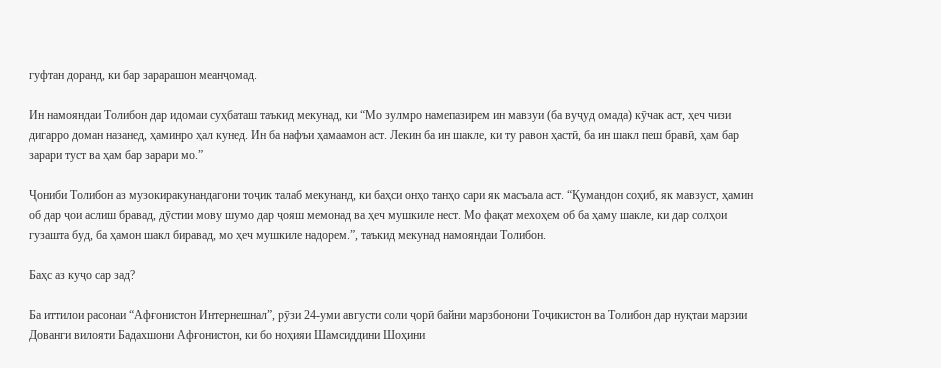гуфтан доранд, ки бар зарарашон меанҷомад.

Ин намояндаи Толибон дар идомаи суҳбаташ таъкид мекунад, ки “Мо зулмро намепазирем ин мавзуи (ба вуҷуд омада) кӯчак аст, ҳеч чизи дигарро доман назанед, ҳаминро ҳал кунед. Ин ба нафъи ҳамаамон аст. Лекин ба ин шакле, ки ту равон ҳастӣ, ба ин шакл пеш бравӣ, ҳам бар зарари туст ва ҳам бар зарари мо.”

Ҷониби Толибон аз музокиракунандагони тоҷик талаб мекунанд, ки баҳси онҳо танҳо сари як масъала аст. “Қумандон соҳиб, як мавзуст, ҳамин об дар ҷои аслиш бравад, дӯстии мову шумо дар ҷояш мемонад ва ҳеч мушкиле нест. Мо фақат мехоҳем об ба ҳаму шакле, ки дар солҳои гузашта буд, ба ҳамон шакл биравад, мо ҳеч мушкиле надорем.”, таъкид мекунад намояндаи Толибон.

Баҳс аз куҷо сар зад?

Ба иттилои расонаи “Афғонистон Интернешнал”, рӯзи 24-уми августи соли ҷорӣ байни марзбонони Тоҷикистон ва Толибон дар нуқтаи марзии Дованги вилояти Бадахшони Афғонистон, ки бо ноҳияи Шамсиддини Шоҳини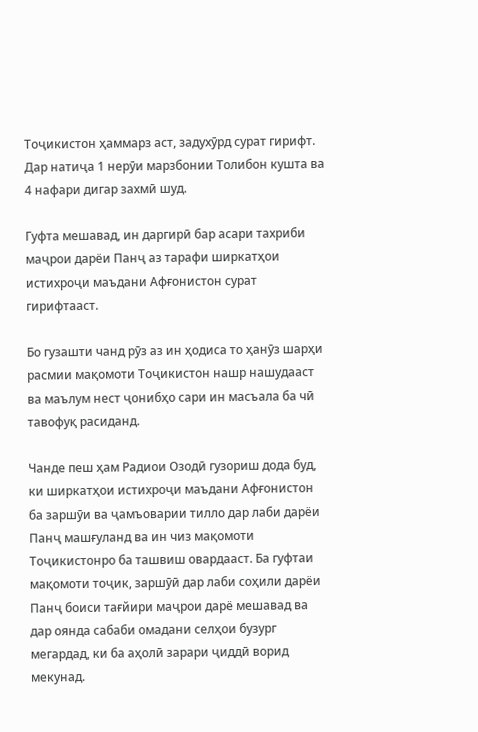Тоҷикистон ҳаммарз аст, задухӯрд сурат гирифт. Дар натиҷа 1 нерӯи марзбонии Толибон кушта ва 4 нафари дигар захмӣ шуд.

Гуфта мешавад, ин даргирӣ бар асари тахриби маҷрои дарёи Панҷ аз тарафи ширкатҳои истихроҷи маъдани Афғонистон сурат гирифтааст.

Бо гузашти чанд рӯз аз ин ҳодиса то ҳанӯз шарҳи расмии мақомоти Тоҷикистон нашр нашудааст ва маълум нест ҷонибҳо сари ин масъала ба чӣ тавофуқ расиданд.

Чанде пеш ҳам Радиои Озодӣ гузориш дода буд, ки ширкатҳои истихроҷи маъдани Афғонистон ба заршӯи ва ҷамъоварии тилло дар лаби дарёи Панҷ машғуланд ва ин чиз мақомоти Тоҷикистонро ба ташвиш овардааст. Ба гуфтаи мақомоти тоҷик, заршӯӣ дар лаби соҳили дарёи Панҷ боиси тағйири маҷрои дарё мешавад ва дар оянда сабаби омадани селҳои бузург мегардад, ки ба аҳолӣ зарари ҷиддӣ ворид мекунад.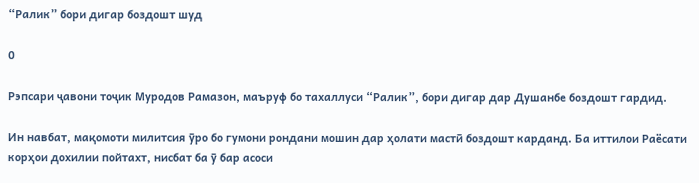“Ралик” бори дигар боздошт шуд

0

Рэпсари ҷавони тоҷик Муродов Рамазон, маъруф бо тахаллуси “Ралик”, бори дигар дар Душанбе боздошт гардид.

Ин навбат, мақомоти милитсия ӯро бо гумони рондани мошин дар ҳолати мастӣ боздошт карданд. Ба иттилои Раёсати корҳои дохилии пойтахт, нисбат ба ӯ бар асоси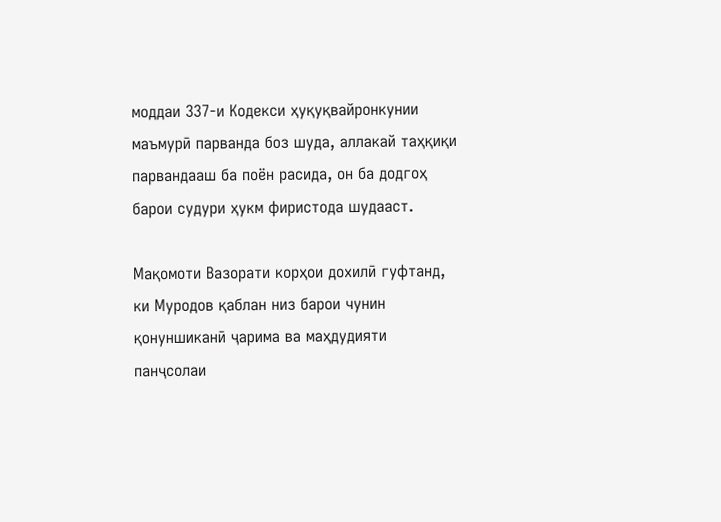моддаи 337-и Кодекси ҳуқуқвайронкунии маъмурӣ парванда боз шуда, аллакай таҳқиқи парвандааш ба поён расида, он ба додгоҳ барои судури ҳукм фиристода шудааст.

Мақомоти Вазорати корҳои дохилӣ гуфтанд, ки Муродов қаблан низ барои чунин қонуншиканӣ ҷарима ва маҳдудияти панҷсолаи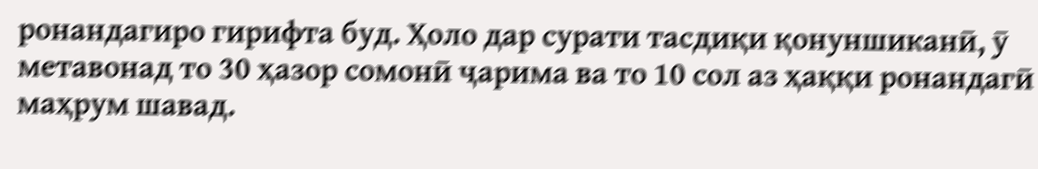ронандагиро гирифта буд. Ҳоло дар сурати тасдиқи қонуншиканӣ, ӯ метавонад то 30 ҳазор сомонӣ ҷарима ва то 10 сол аз ҳаққи ронандагӣ маҳрум шавад.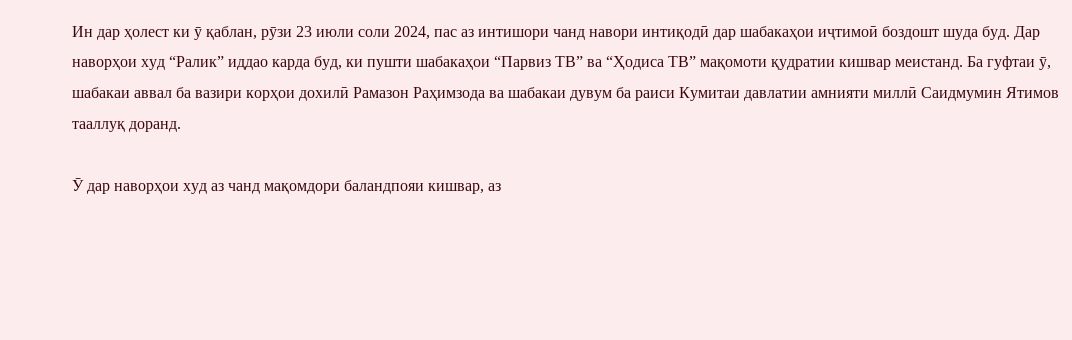Ин дар ҳолест ки ӯ қаблан, рӯзи 23 июли соли 2024, пас аз интишори чанд навори интиқодӣ дар шабакаҳои иҷтимоӣ боздошт шуда буд. Дар наворҳои худ “Ралик” иддао карда буд, ки пушти шабакаҳои “Парвиз ТВ” ва “Ҳодиса ТВ” мақомоти қудратии кишвар меистанд. Ба гуфтаи ӯ, шабакаи аввал ба вазири корҳои дохилӣ Рамазон Раҳимзода ва шабакаи дувум ба раиси Кумитаи давлатии амнияти миллӣ Саидмумин Ятимов тааллуқ доранд.

Ӯ дар наворҳои худ аз чанд мақомдори баландпояи кишвар, аз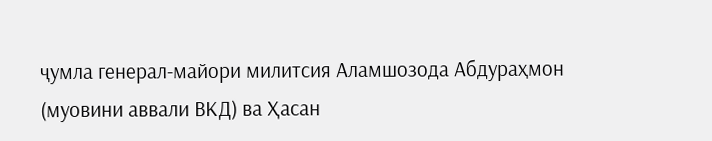ҷумла генерал-майори милитсия Аламшозода Абдураҳмон (муовини аввали ВКД) ва Ҳасан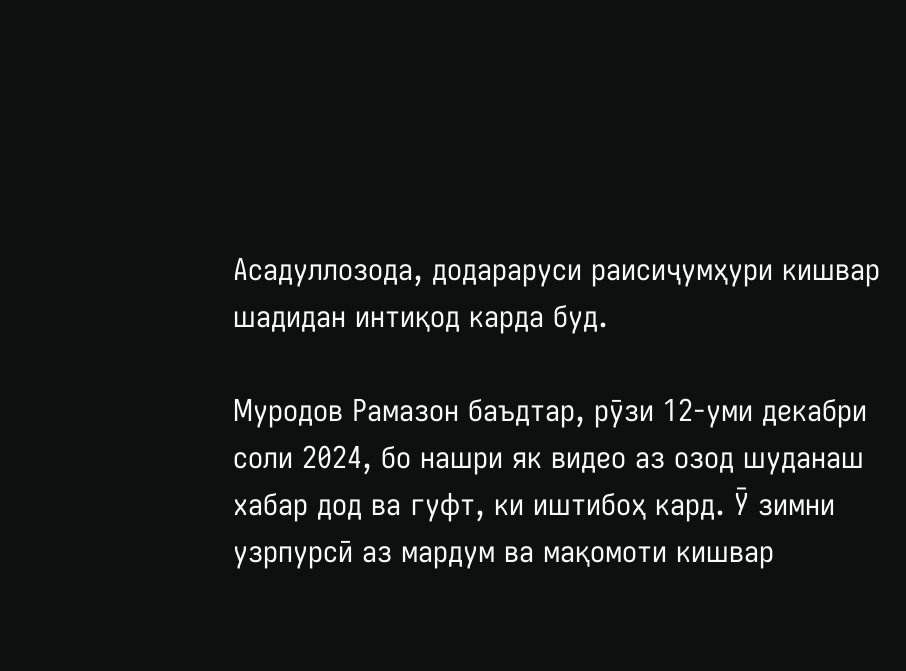Асадуллозода, додараруси раисиҷумҳури кишвар шадидан интиқод карда буд.

Муродов Рамазон баъдтар, рӯзи 12-уми декабри соли 2024, бо нашри як видео аз озод шуданаш хабар дод ва гуфт, ки иштибоҳ кард. Ӯ зимни узрпурсӣ аз мардум ва мақомоти кишвар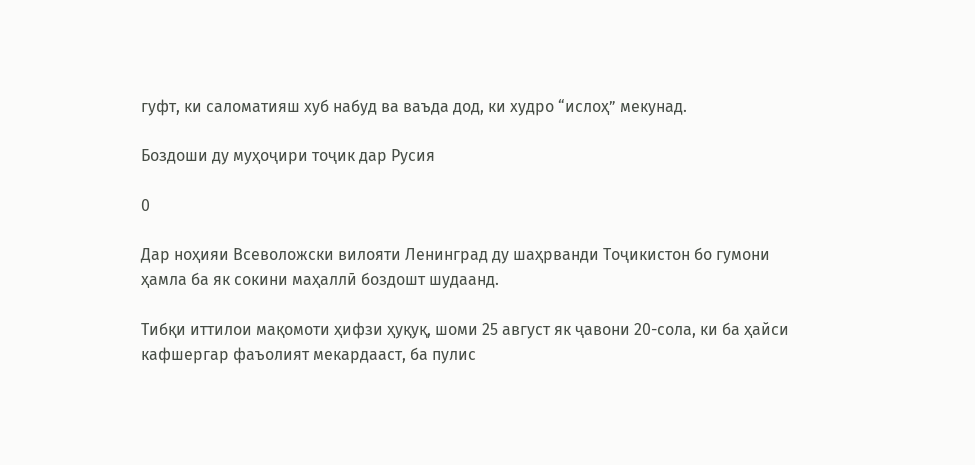гуфт, ки саломатияш хуб набуд ва ваъда дод, ки худро “ислоҳ” мекунад.

Боздоши ду муҳоҷири тоҷик дар Русия

0

Дар ноҳияи Всеволожски вилояти Ленинград ду шаҳрванди Тоҷикистон бо гумони ҳамла ба як сокини маҳаллӣ боздошт шудаанд.

Тибқи иттилои мақомоти ҳифзи ҳуқуқ, шоми 25 август як ҷавони 20-сола, ки ба ҳайси кафшергар фаъолият мекардааст, ба пулис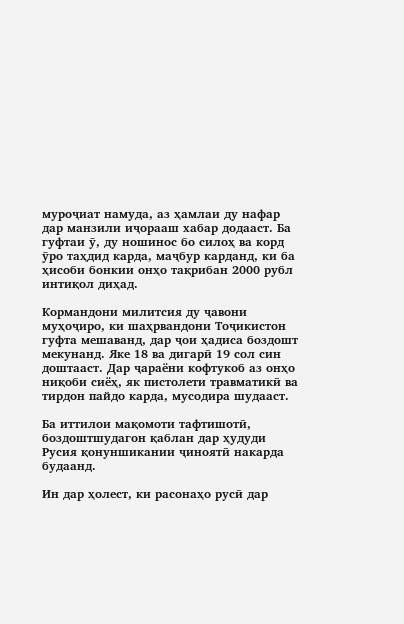муроҷиат намуда, аз ҳамлаи ду нафар дар манзили иҷорааш хабар додааст. Ба гуфтаи ӯ, ду ношинос бо силоҳ ва корд ӯро таҳдид карда, маҷбур карданд, ки ба ҳисоби бонкии онҳо тақрибан 2000 рубл интиқол диҳад.

Кормандони милитсия ду ҷавони муҳоҷиро, ки шаҳрвандони Тоҷикистон гуфта мешаванд, дар ҷои ҳадиса боздошт мекунанд. Яке 18 ва дигарӣ 19 сол син доштааст. Дар ҷараёни кофтукоб аз онҳо ниқоби сиёҳ, як пистолети травматикӣ ва тирдон пайдо карда, мусодира шудааст.

Ба иттилои мақомоти тафтишотӣ, боздоштшудагон қаблан дар ҳудуди Русия қонуншикании ҷиноятӣ накарда будаанд.

Ин дар ҳолест, ки расонаҳо русӣ дар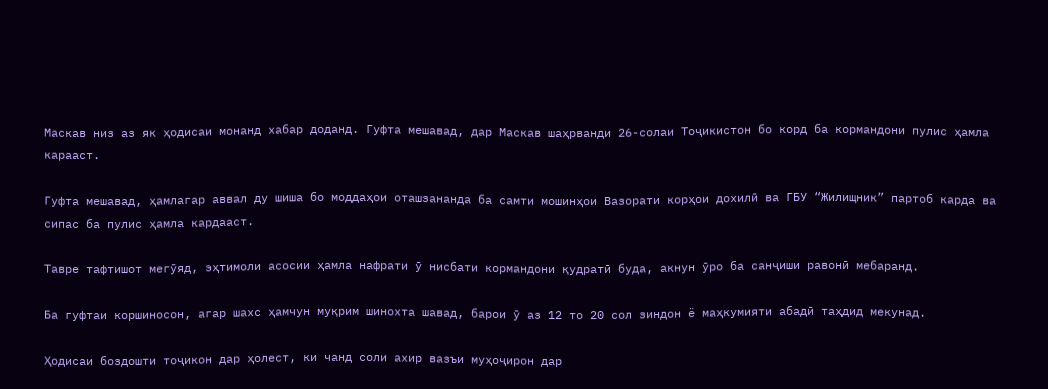Маскав низ аз як ҳодисаи монанд хабар доданд. Гуфта мешавад, дар Маскав шаҳрванди 26-солаи Тоҷикистон бо корд ба кормандони пулис ҳамла карааст.

Гуфта мешавад, ҳамлагар аввал ду шиша бо моддаҳои оташзананда ба самти мошинҳои Вазорати корҳои дохилӣ ва ГБУ “Жилищник” партоб карда ва сипас ба пулис ҳамла кардааст.

Тавре тафтишот мегӯяд, эҳтимоли асосии ҳамла нафрати ӯ нисбати кормандони қудратӣ буда, акнун ӯро ба санҷиши равонӣ мебаранд.

Ба гуфтаи коршиносон, агар шахс ҳамчун муқрим шинохта шавад, барои ӯ аз 12 то 20 сол зиндон ё маҳкумияти абадӣ таҳдид мекунад.

Ҳодисаи боздошти тоҷикон дар ҳолест, ки чанд соли ахир вазъи муҳоҷирон дар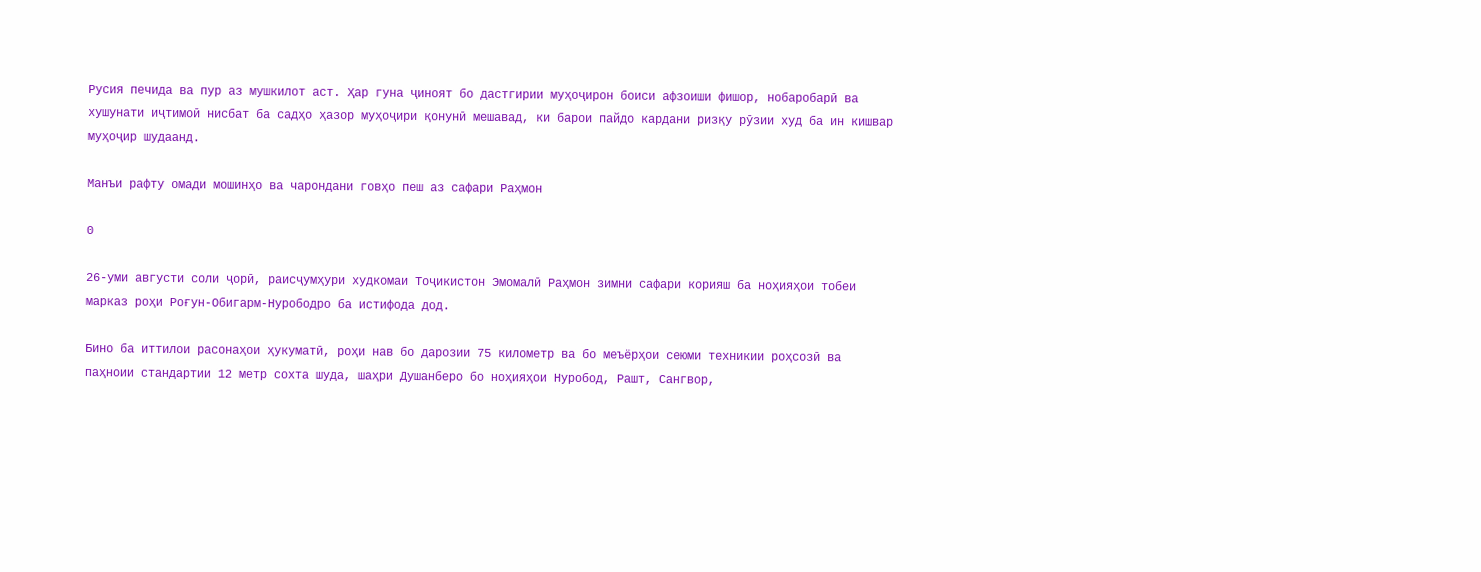Русия печида ва пур аз мушкилот аст. Ҳар гуна ҷиноят бо дастгирии муҳоҷирон боиси афзоиши фишор, нобаробарӣ ва хушунати иҷтимоӣ нисбат ба садҳо ҳазор муҳоҷири қонунӣ мешавад, ки барои пайдо кардани ризқу рӯзии худ ба ин кишвар муҳоҷир шудаанд.

Манъи рафту омади мошинҳо ва чарондани говҳо пеш аз сафари Раҳмон

0

26-уми августи соли ҷорӣ, раисҷумҳури худкомаи Тоҷикистон Эмомалӣ Раҳмон зимни сафари корияш ба ноҳияҳои тобеи марказ роҳи Роғун-Обигарм-Нурободро ба истифода дод.

Бино ба иттилои расонаҳои ҳукуматӣ, роҳи нав бо дарозии 75 километр ва бо меъёрҳои сеюми техникии роҳсозӣ ва паҳноии стандартии 12 метр сохта шуда, шаҳри Душанберо бо ноҳияҳои Нуробод, Рашт, Сангвор,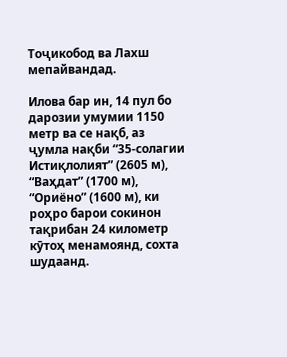Тоҷикобод ва Лахш мепайвандад.

Илова бар ин, 14 пул бо дарозии умумии 1150 метр ва се нақб, аз ҷумла нақби “35-солагии Истиқлолият” (2605 м), “Ваҳдат” (1700 м), “Ориёно” (1600 м), ки роҳро барои сокинон тақрибан 24 километр кӯтоҳ менамоянд, сохта шудаанд.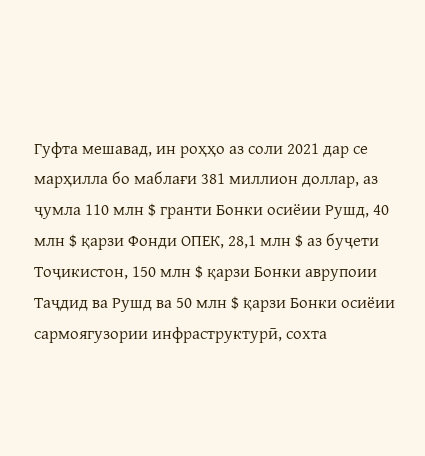Гуфта мешавад, ин роҳҳо аз соли 2021 дар се марҳилла бо маблағи 381 миллион доллар, аз ҷумла 110 млн $ гранти Бонки осиёии Рушд, 40 млн $ қарзи Фонди ОПЕК, 28,1 млн $ аз буҷети Тоҷикистон, 150 млн $ қарзи Бонки аврупоии Таҷдид ва Рушд ва 50 млн $ қарзи Бонки осиёии сармоягузории инфраструктурӣ, сохта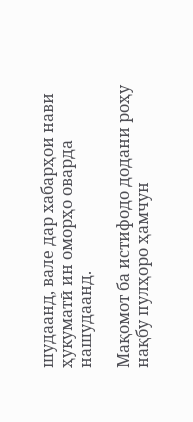шудаанд, вале дар хабарҳои нави ҳукуматӣ ин оморҳо оварда нашудаанд.

Мақомот ба истифодо додани роҳу нақбу пулҳоро ҳамчун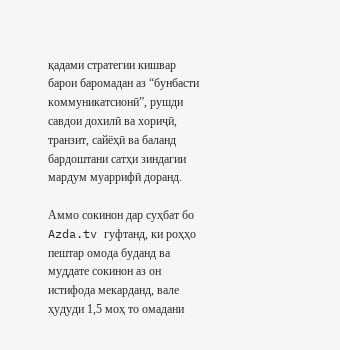қадами стратегии кишвар барои баромадан аз “бунбасти коммуникатсионӣ”, рушди савдои дохилӣ ва хориҷӣ, транзит, сайёҳӣ ва баланд бардоштани сатҳи зиндагии мардум муаррифӣ доранд.

Аммо сокинон дар суҳбат бо Azda.tv гуфтанд, ки роҳҳо пештар омода буданд ва муддате сокинон аз он истифода мекарданд, вале ҳудуди 1,5 моҳ то омадани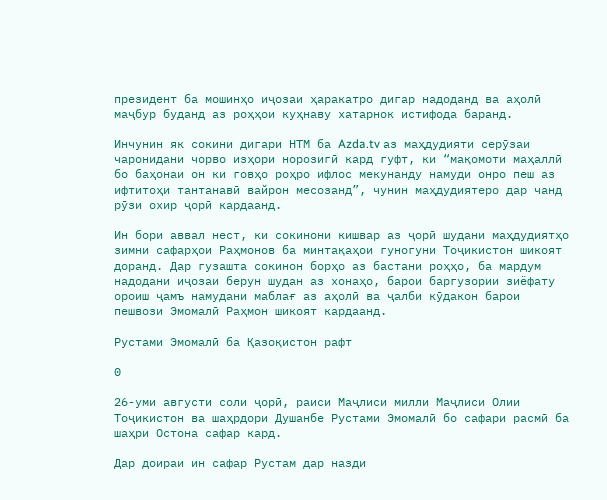президент ба мошинҳо иҷозаи ҳаракатро дигар надоданд ва аҳолӣ маҷбур буданд аз роҳҳои куҳнаву хатарнок истифода баранд.

Инчунин як сокини дигари НТМ ба Azda.tv аз маҳдудияти серӯзаи чаронидани чорво изҳори норозигӣ кард гуфт, ки “мақомоти маҳаллӣ бо баҳонаи он ки говҳо роҳро ифлос мекунанду намуди онро пеш аз ифтитоҳи тантанавӣ вайрон месозанд”, чунин маҳдудиятеро дар чанд рӯзи охир ҷорӣ кардаанд.

Ин бори аввал нест, ки сокинони кишвар аз ҷорӣ шудани маҳдудиятҳо зимни сафарҳои Раҳмонов ба минтақаҳои гуногуни Тоҷикистон шикоят доранд. Дар гузашта сокинон борҳо аз бастани роҳҳо, ба мардум надодани иҷозаи берун шудан аз хонаҳо, барои баргузории зиёфату ороиш ҷамъ намудани маблағ аз аҳолӣ ва ҷалби кӯдакон барои пешвози Эмомалӣ Раҳмон шикоят кардаанд.

Рустами Эмомалӣ ба Қазоқистон рафт

0

26-уми августи соли ҷорӣ, раиси Маҷлиси милли Маҷлиси Олии Тоҷикистон ва шаҳрдори Душанбе Рустами Эмомалӣ бо сафари расмӣ ба шаҳри Остона сафар кард.

Дар доираи ин сафар Рустам дар назди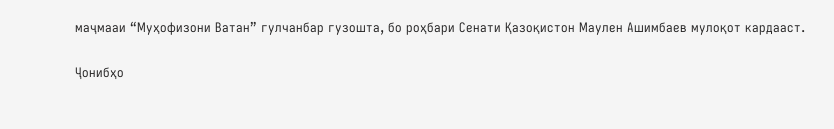маҷмааи “Муҳофизони Ватан” гулчанбар гузошта, бо роҳбари Сенати Қазоқистон Маулен Ашимбаев мулоқот кардааст.

Ҷонибҳо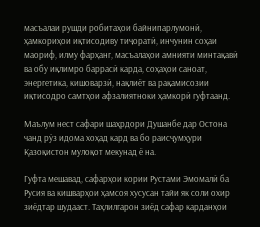масъалаи рушди робитаҳои байнипарлумонӣ, ҳамкориҳои иқтисодиву тиҷоратӣ, инчунин соҳаи маориф, илму фарҳанг, масъалаҳои амнияти минтақавӣ ва обу иқлимро баррасӣ карда, соҳаҳои саноат, энергетика, кишоварзӣ, нақлиёт ва рақамисозии иқтисодро самтҳои афзалиятноки ҳамкорӣ гуфтаанд.

Маълум нест сафари шаҳрдори Душанбе дар Остона чанд рӯз идома хоҳад кард ва бо раисҷумҳури Қазоқистон мулоқот мекунад ё на.

Гуфта мешавад, сафарҳои кории Рустами Эмомалӣ ба Русия ва кишварҳои ҳамсоя хусусан тайи як соли охир зиёдтар шудааст. Таҳлилгарон зиёд сафар карданҳои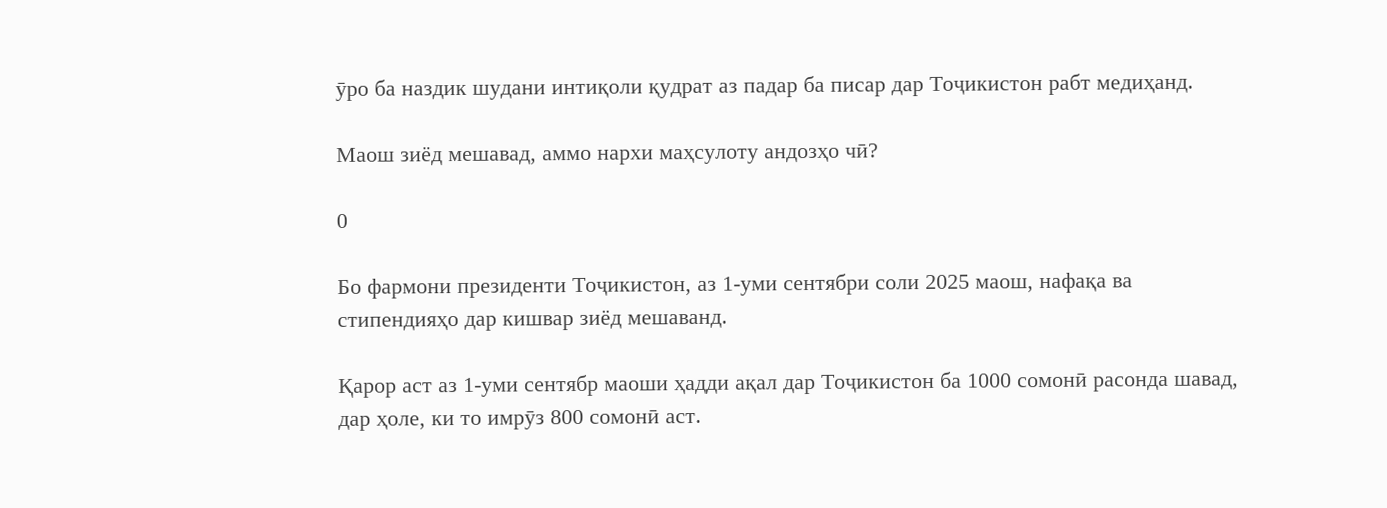ӯро ба наздик шудани интиқоли қудрат аз падар ба писар дар Тоҷикистон рабт медиҳанд.

Маош зиёд мешавад, аммо нархи маҳсулоту андозҳо чӣ?

0

Бо фармони президенти Тоҷикистон, аз 1-уми сентябри соли 2025 маош, нафақа ва стипендияҳо дар кишвар зиёд мешаванд.

Қарор аст аз 1-уми сентябр маоши ҳадди ақал дар Тоҷикистон ба 1000 сомонӣ расонда шавад, дар ҳоле, ки то имрӯз 800 сомонӣ аст.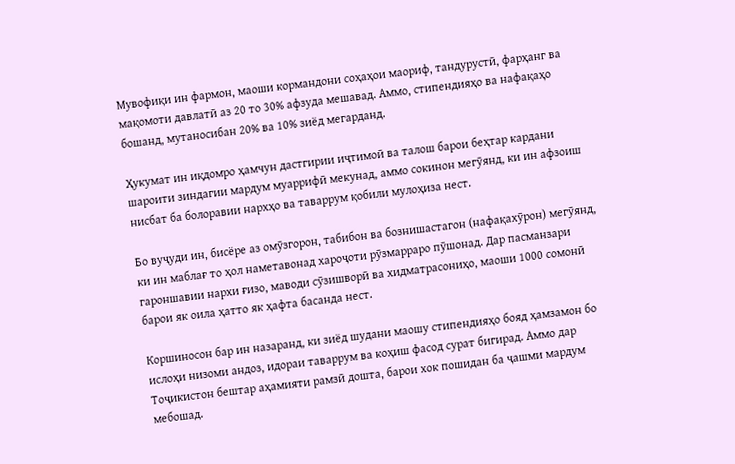Мувофиқи ин фармон, маоши кормандони соҳаҳои маориф, тандурустӣ, фарҳанг ва мақомоти давлатӣ аз 20 то 30% афзуда мешавад. Аммо, стипендияҳо ва нафақаҳо бошанд, мутаносибан 20% ва 10% зиёд мегарданд.

Ҳукумат ин иқдомро ҳамчун дастгирии иҷтимоӣ ва талош барои беҳтар кардани шароити зиндагии мардум муаррифӣ мекунад, аммо сокинон мегӯянд, ки ин афзоиш нисбат ба болоравии нархҳо ва таваррум қобили мулоҳиза нест.

Бо вуҷуди ин, бисёре аз омӯзгорон, табибон ва бознишастагон (нафақахӯрон) мегӯянд, ки ин маблағ то ҳол наметавонад хароҷоти рӯзмарраро пӯшонад. Дар пасманзари гароншавии нархи ғизо, маводи сӯзишворӣ ва хидматрасониҳо, маоши 1000 сомонӣ барои як оила ҳатто як ҳафта басанда нест.

Коршиносон бар ин назаранд, ки зиёд шудани маошу стипендияҳо бояд ҳамзамон бо ислоҳи низоми андоз, идораи таваррум ва коҳиш фасод сурат бигирад. Аммо дар Тоҷикистон бештар аҳамияти рамзӣ дошта, барои хок пошидан ба ҷашми мардум мебошад.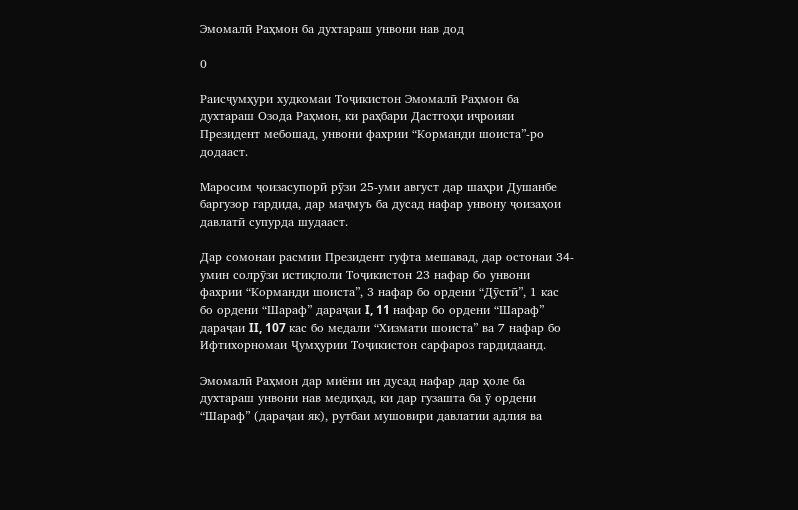Эмомалӣ Раҳмон ба духтараш унвони нав дод

0

Раисҷумҳури худкомаи Тоҷикистон Эмомалӣ Раҳмон ба духтараш Озода Раҳмон, ки раҳбари Дастгоҳи иҷроияи Президент мебошад, унвони фахрии “Корманди шоиста”-ро додааст.

Маросим ҷоизасупорӣ рӯзи 25-уми август дар шаҳри Душанбе баргузор гардида, дар маҷмуъ ба дусад нафар унвону ҷоизаҳои давлатӣ супурда шудааст.

Дар сомонаи расмии Президент гуфта мешавад, дар остонаи 34-умин солрӯзи истиқлоли Тоҷикистон 23 нафар бо унвони фахрии “Корманди шоиста”, 3 нафар бо ордени “Дӯстӣ”, 1 кас бо ордени “Шараф” дараҷаи I, 11 нафар бо ордени “Шараф” дараҷаи II, 107 кас бо медали “Хизмати шоиста” ва 7 нафар бо Ифтихорномаи Ҷумҳурии Тоҷикистон сарфароз гардидаанд.

Эмомалӣ Раҳмон дар миёни ин дусад нафар дар ҳоле ба духтараш унвони нав медиҳад, ки дар гузашта ба ӯ ордени “Шараф” (дараҷаи як), рутбаи мушовири давлатии адлия ва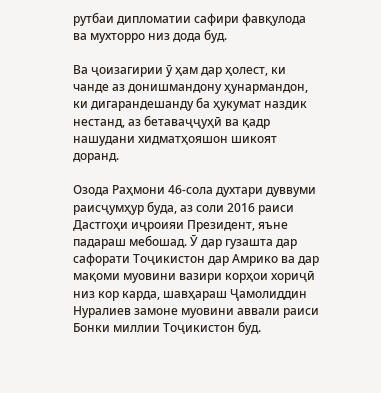рутбаи дипломатии сафири фавқулода ва мухторро низ дода буд.

Ва ҷоизагирии ӯ ҳам дар ҳолест, ки чанде аз донишмандону ҳунармандон, ки дигарандешанду ба ҳукумат наздик нестанд, аз бетаваҷҷуҳӣ ва қадр нашудани хидматҳояшон шикоят доранд.

Озода Раҳмони 46-сола духтари дуввуми раисҷумҳур буда, аз соли 2016 раиси Дастгоҳи иҷроияи Президент, яъне падараш мебошад. Ӯ дар гузашта дар сафорати Тоҷикистон дар Амрико ва дар мақоми муовини вазири корҳои хориҷӣ низ кор карда, шавҳараш Ҷамолиддин Нуралиев замоне муовини аввали раиси Бонки миллии Тоҷикистон буд.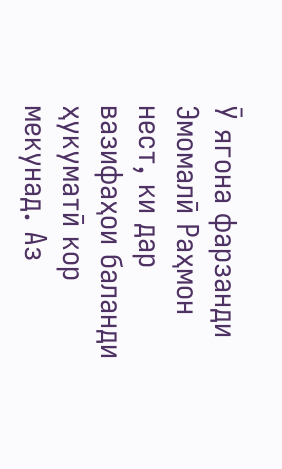Ӯ ягона фарзанди Эмомалӣ Раҳмон нест, ки дар вазифаҳои баланди ҳукуматӣ кор мекунад. Аз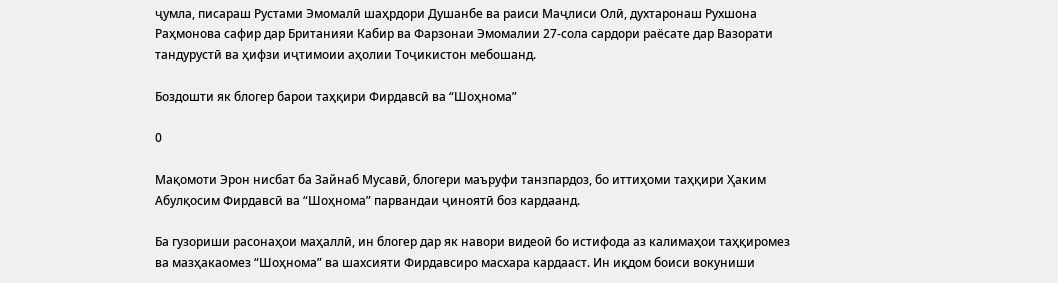ҷумла, писараш Рустами Эмомалӣ шаҳрдори Душанбе ва раиси Маҷлиси Олӣ, духтаронаш Рухшона Раҳмонова сафир дар Британияи Кабир ва Фарзонаи Эмомалии 27-сола сардори раёсате дар Вазорати тандурустӣ ва ҳифзи иҷтимоии аҳолии Тоҷикистон мебошанд.

Боздошти як блогер барои таҳқири Фирдавсӣ ва “Шоҳнома”

0

Мақомоти Эрон нисбат ба Зайнаб Мусавӣ, блогери маъруфи танзпардоз, бо иттиҳоми таҳқири Ҳаким Абулқосим Фирдавсӣ ва “Шоҳнома” парвандаи ҷиноятӣ боз кардаанд.

Ба гузориши расонаҳои маҳаллӣ, ин блогер дар як навори видеоӣ бо истифода аз калимаҳои таҳқиромез ва мазҳакаомез “Шоҳнома” ва шахсияти Фирдавсиро масхара кардааст. Ин иқдом боиси вокуниши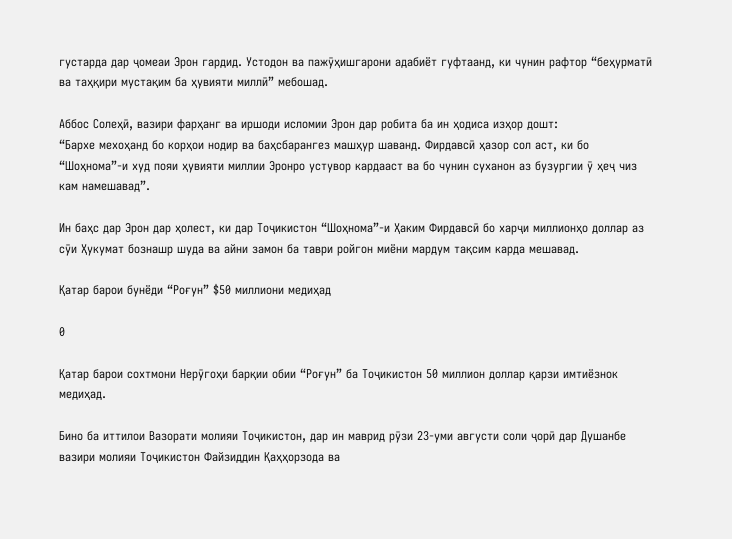густарда дар ҷомеаи Эрон гардид. Устодон ва пажӯҳишгарони адабиёт гуфтаанд, ки чунин рафтор “беҳурматӣ ва таҳқири мустақим ба ҳувияти миллӣ” мебошад.

Аббос Солеҳӣ, вазири фарҳанг ва иршоди исломии Эрон дар робита ба ин ҳодиса изҳор дошт:
“Бархе мехоҳанд бо корҳои нодир ва баҳсбарангез машҳур шаванд. Фирдавсӣ ҳазор сол аст, ки бо “Шоҳнома”-и худ пояи ҳувияти миллии Эронро устувор кардааст ва бо чунин суханон аз бузургии ӯ ҳеҷ чиз кам намешавад”.

Ин баҳс дар Эрон дар ҳолест, ки дар Тоҷикистон “Шоҳнома”-и Ҳаким Фирдавсӣ бо харҷи миллионҳо доллар аз сӯи Ҳукумат бознашр шуда ва айни замон ба таври ройгон миёни мардум тақсим карда мешавад.

Қатар барои бунёди “Роғун” $50 миллиони медиҳад

0

Қатар барои сохтмони Нерӯгоҳи барқии обии “Роғун” ба Тоҷикистон 50 миллион доллар қарзи имтиёзнок медиҳад.

Бино ба иттилои Вазорати молияи Тоҷикистон, дар ин маврид рӯзи 23-уми августи соли ҷорӣ дар Душанбе вазири молияи Тоҷикистон Файзиддин Қаҳҳорзода ва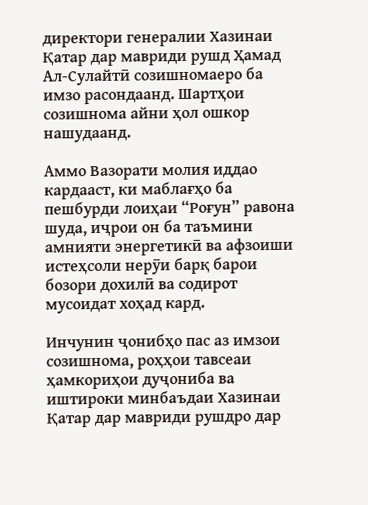директори генералии Хазинаи Қатар дар мавриди рушд Ҳамад Ал-Сулайтӣ созишномаеро ба имзо расондаанд. Шартҳои созишнома айни ҳол ошкор нашудаанд.

Аммо Вазорати молия иддао кардааст, ки маблағҳо ба пешбурди лоиҳаи “Роғун” равона шуда, иҷрои он ба таъмини амнияти энергетикӣ ва афзоиши истеҳсоли нерӯи барқ барои бозори дохилӣ ва содирот мусоидат хоҳад кард.

Инчунин ҷонибҳо пас аз имзои созишнома, роҳҳои тавсеаи ҳамкориҳои дуҷониба ва иштироки минбаъдаи Хазинаи Қатар дар мавриди рушдро дар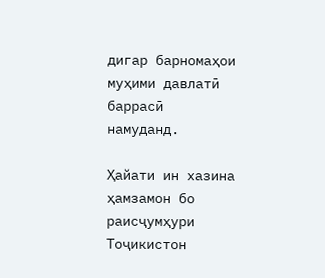дигар барномаҳои муҳими давлатӣ баррасӣ намуданд.

Ҳайати ин хазина ҳамзамон бо раисҷумҳури Тоҷикистон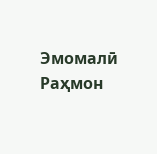Эмомалӣ Раҳмон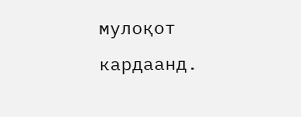мулоқот кардаанд.